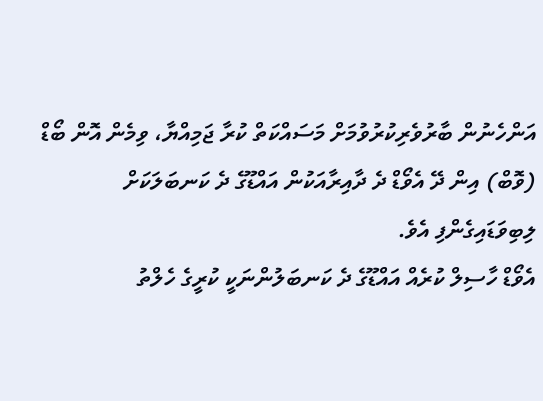އަންހެނުން ބާރުވެރިކުރުވުމަށް މަސައްކަތް ކުރާ ޖަމިއްޔާ، ވިމެން އޮން ބޯޑް (ވޮބް) އިން ދޭ އެވޯޑް ދެ ދާއިރާއަކުން އައްޑޫގެ ދެ ކަނބަލަކަށް ލިބިވަޑައިގެންފި އެވެ.
އެވޯޑް ހާސިލް ކުރެއް އައްޑޫގެ ދެ ކަނބަލުންނަކީ ކުރީގެ ހެލްތު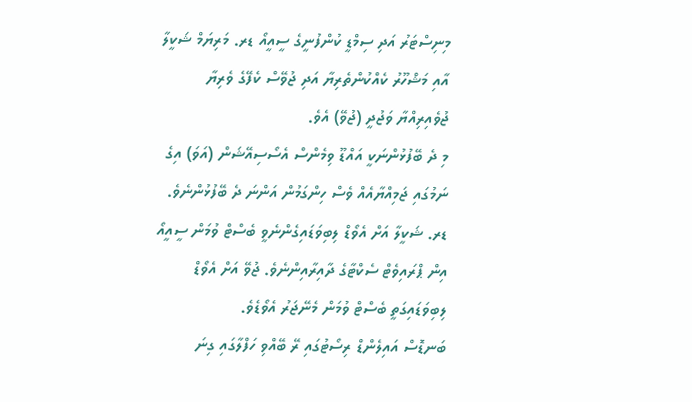މިނިސްޓަރު އަދި ސިމްޑީ ކުންފުނީގެ ސީއީއޯ ޑރ. މަރިޔަމް ޝަކީލާ އާއި މަޝްހޫރު ކެއްކުންތެރިޔާ އަދި ޖުވޭސް ކެފޭގެ ވެރިޔާ ޖުވެއިރިއްޔާ ވަޖުދީ (ޖުވޭ) އެވެ.
މި ދެ ބޭފުޅުންނަކީ އައްޑޫ ވިމެންސް އެސޯސިއޭޝަން (އަވަ) އިގެ ނަމުގައި ޖަމިއްޔާއެއް ވެސް ހިންގަމުން އަންނަ ދެ ބޭފުޅުންނެވެ.
ޑރ. ޝަކީލާ އަށް އެވޯޑް ލިބިވަޑައިގެންނެވީ ބެސްޓް ވުމަން ސީއީއޯ އިން ޕްރައިވެޓް ސެކްޓާގެ ދާއިރާއިންނެވެ. ޖުވޭ އަށް އެވޯޑް ލިބިވަޑައިގަތީ ބެސްޓް ވުމަން މެނޭޖަރު އެވޯޑެވެ.
ބަނޑޮސް އައިލެންޑް ރިސޯޓުގައި ރޭ ބޭއްވި ހަފްލާގައި ގިނަ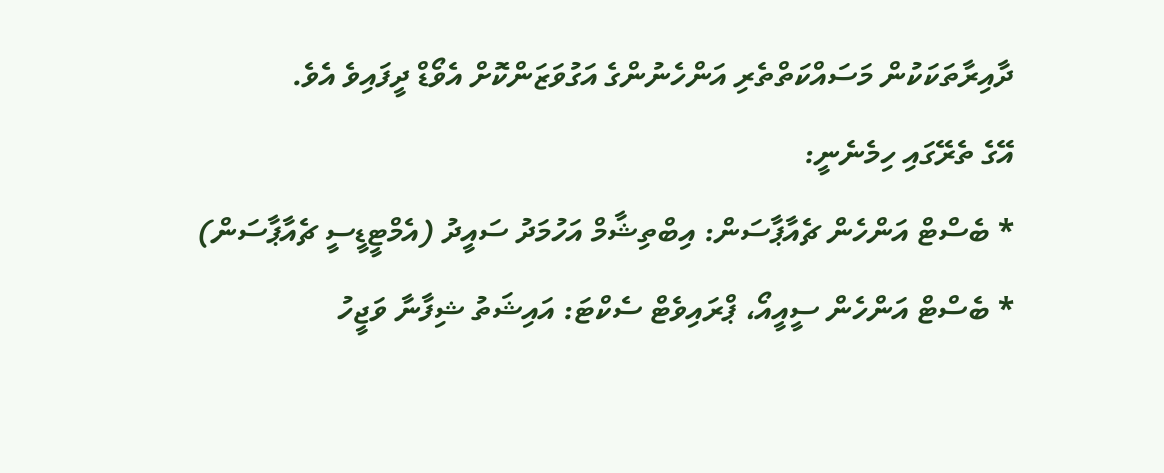ދާއިރާތަކަކުން މަސައްކަތްތެރި އަންހެނުންގެ އަގުވަޒަންކޮށް އެވޯޑް ދީފައިވެ އެވެ.
އޭގެ ތެރޭގައި ހިމެނެނީ:
* ބެސްޓް އަންހެން ޗެއާޕާސަން: އިބްތިޝާމް އަހުމަދު ސައީދު (އެމްޓީޑީސީ ޗެއާޕާސަން)
* ބެސްޓް އަންހެން ސީއީއޯ، ޕްރައިވެޓް ސެކްޓަ: އައިޝަތު ޝިފާނާ ވަޖީހު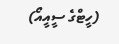(ހީޓްގެ ސީއީއޯ)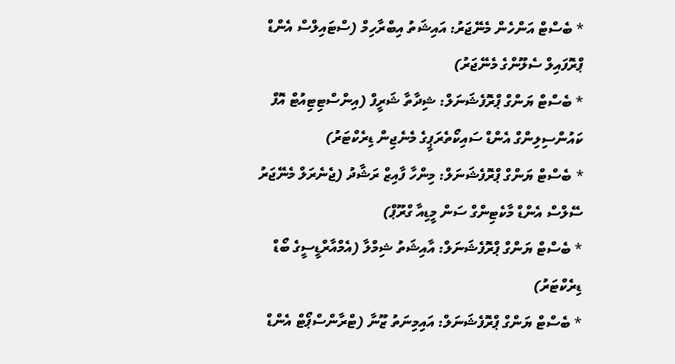* ބެސްޓް އަންހެން މެނޭޖަރު: އައިޝަތު އިބްރާހިމް (ސްޓައިލްސް އެންޑް ޕްރޮފައިލް ސެލޫންގެ މެނޭޖަރު)
* ބެސްޓް ޔަންގް ޕްރޮފެޝަނަލް: ޝިދާތާ ޝަރީފް (އިންސްޓިޓިއުޓް އޮފް ކައުންސިލިންގް އެންޑް ސައިކޯތެރަޕީގެ މެނެޖިން ޑިރެކްޓަރު)
* ބެސްޓް ޔަންގް ޕްރޮފެޝަނަލް: މިންހާ ފާއިޒް ރަޝާދު (ޖެނެރަލް މެނޭޖަރު ސޭލްސް އެންޑް މާކެޓިންގް ސަން މީޑިއާ ގްރޫޕް)
* ބެސްޓް ޔަންގް ޕްރޮފެޝަނަލް: އާއިޝަތު ޝިމްލާ (އެމްއާރްޑީސީގެ ބޯޑް ޑިރެކްޓަރު)
* ބެސްޓް ޔަންގް ޕްރޮފެޝަނަލް: އައިމިނަތު ޒޫނާ (ޓްރާންސްޕޯޓް އެންޑް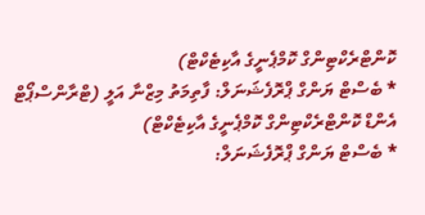ކޮންޓްރެކްޓިންގް ކޮމްޕެނީގެ އާކިޓެކްޓް)
* ބެސްޓް ޔަންގް ޕްރޮފެޝަނަލް: ފާތިމަތު މިޒްނާ އަލީ (ޓްރާންސްޕޯޓް އެންޑް ކޮންޓްރެކްޓިންގް ކޮމްޕެނީގެ އާކިޓެކްޓް)
* ބެސްޓް ޔަންގް ޕްރޮފެޝަނަލް: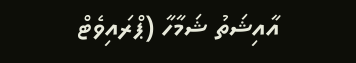އާއިޝަތު ޝަމާހާ (ޕްރައިވެޓް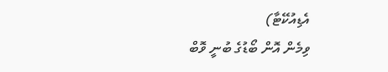އެޑިއުކޭޓާ)
ވިމެން އޮން ބޯޑުގެ ބުނީ ވޮބް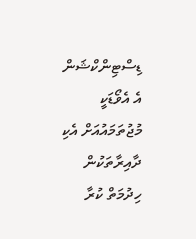ޑިސްޓިންކްޝަން އެ އެވޯޑަކީ މުޖުތަމައުއަށް އެކި ދާއިރާތަކުން ހިދުމަތް ކުރާ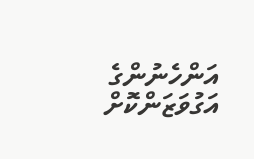އަންހެނުންގެ އަގުވަޒަންކޮށް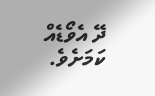ދޭ އެވޯޑެއް ކަމަށެވެ.